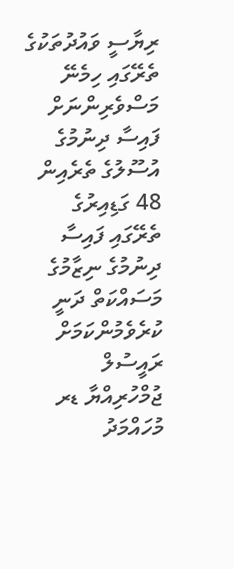ރިޔާސީ ވައުދުތަކުގެ ތެރޭގައި ހިމެނޭ މަސްވެރިންނަށް ފައިސާ ދިނުމުގެ އުސޫލުގެ ތެރެއިން 48 ގަޑިއިރުގެ ތެރޭގައި ފައިސާ ދިނުމުގެ ނިޒާމުގެ މަސައްކަތް ދަނީ ކުރެވެމުންކަމަށް ރައީސުލް ޖުމްހުރިއްޔާ ޑރ މުހައްމަދު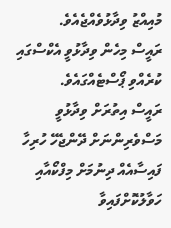މުއިއްޒު ވިދާޅުވެއްޖެއެވެ.
ރައީސް މިހެން ވިދާޅުވީ އެކްސްގައި ކުރެއްވި ޕޯސްޓެއްގައެވެ.
ރައީސް އިތުރަށް ވިދާޅުވީ މަސްވެރިންނަށް ދޭންޖެހޭ ހުރިހާ ފައިސާއެއް ދިނުމަށް މިފްކޯއާއި ހަވާލުކޮށްފައިވާ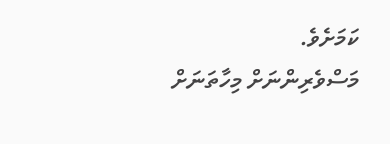ކަމަށެވެ.
މަސްވެރިންނަށް މިހާތަނަށް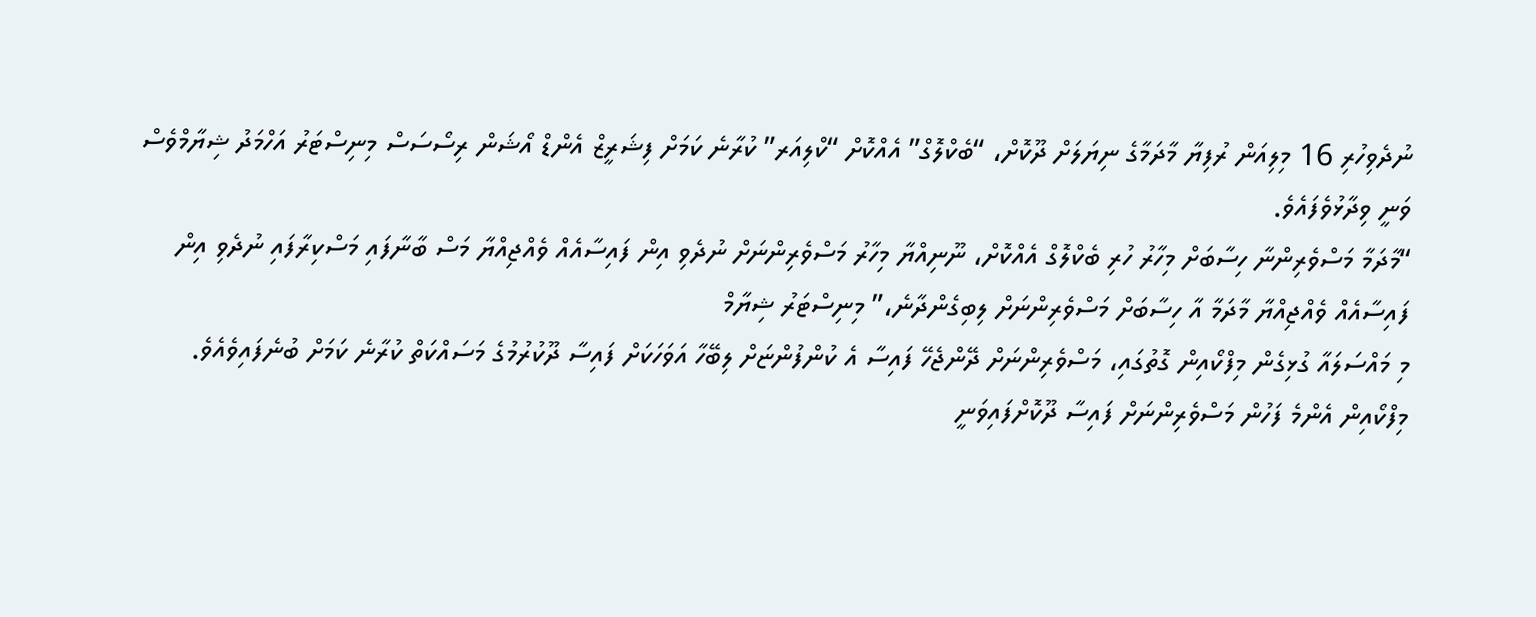ނުދެވިހުރި 16 މިލިއަން ރުފިޔާ މާދަމާގެ ނިޔަލަށް ދޫކޮށް، “ބެކްލޮގް” އެއްކޮށް “ކްލިއަރ” ކުރާނެ ކަމަށް ފިޝަރީޒް އެންޑް އޯޝަން ރިސޯސަސް މިނިސްޓަރު އަހްމަދު ޝިޔާމްވެސް ވަނީ ވިދާޅުވެފައެވެ.
“މާދަމާ މަސްވެރިންނާ ހިސާބަށް މިހާރު ހުރި ބެކްލޮގް އެއްކޮށް، ނޫނިއްޔާ މިހާރު މަސްވެރިންނަށް ނުދެވި އިން ފައިސާއެއް ވެއްޖިއްޔާ މަސް ބާނާފައި މަސްކިރާފައި ނުދެވި އިން ފައިސާއެއް ވެއްޖިއްޔާ މާދަމާ އާ ހިސާބަށް މަސްވެރިންނަށް ލިބިގެންދާނެ،” މިނިސްޓަރު ޝިޔާމް
މި މައްސަލައާ ގުޅިގެން މިފްކޯއިން ގޮތުގައި، މަސްވެރިންނަށް ދޭންޖެހޭ ފައިސާ އެ ކުންފުންޏަށް ލިބޭހާ އަވަހަކަށް ފައިސާ ދޫކުރުމުގެ މަސައްކަތް ކުރާނެ ކަމަށް ބުނެފައިވެއެވެ.
މިފްކޯއިން އެންމެ ފަހުން މަސްވެރިންނަށް ފައިސާ ދޫކޮށްފައިވަނީ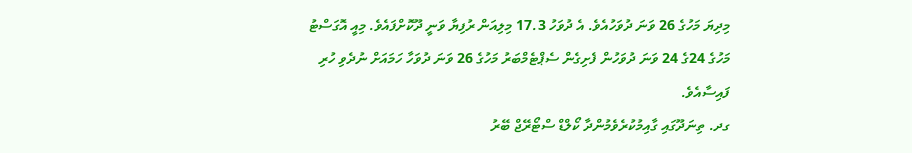މިދިޔަ މަހުގެ 26 ވަނަ ދުވަހުއެވެ. އެ ދުވަހު 17.3 މިލިއަން ރުފިޔާ ވަނީ ދޫކޮށްފައެވެ. މިއީ އޮގަސްޓު މަހުގެ 24ގެ 24 ވަނަ ދުވަހުން ފެށިގެން ސެޕްޓެމްބަރު މަހުގެ 26 ވަނަ ދުވަހާ ހަމައަށް ނުދެވި ހުރި ފައިސާއެވެ.
ގދ. ތިނަދޫގައި ގާއިމުކުރެވެމުންދާ ކޯލްޑް ސްޓޯރޭޖް ބޭރު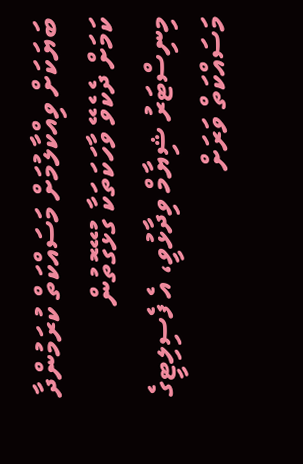ބަޔަކަށް ވިއްކާލުމަށް މަސައްކަތް ކުރަމުންދާ ކަމަށް ދެކެވޭ ވާހަކަތަކާ ގުޅޭގޮތުން މިނިސްޓަރު ޝިޔާމް ވިދާޅުވީ، އެ ފެސިލިޓީގެ މަސައްކަތް ވަރަށް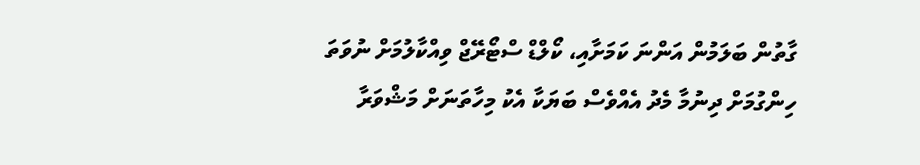ގާތުން ބަލަމުން އަންނަ ކަމަށާއި، ކޯލްޑް ސްޓޯރޭޖް ވިއްކާލުމަށް ނުވަތަ ހިންގުމަށް ދިނުމާ މެދު އެއްވެސް ބަޔަކާ އެކު މިހާތަނަށް މަޝްވަރާ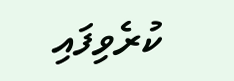ކުރެވިފައި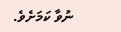ނުވާ ކަމަށެވެ.